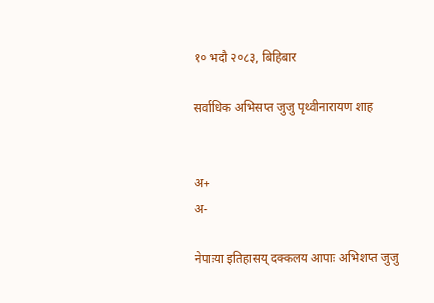१० भदौ २०८३, बिहिबार

सर्वाधिक अभिसप्त जुजु पृथ्वीनारायण शाह


अ+
अ-

नेपाःया इतिहासय् दक्कलय आपाः अभिशप्त जुजु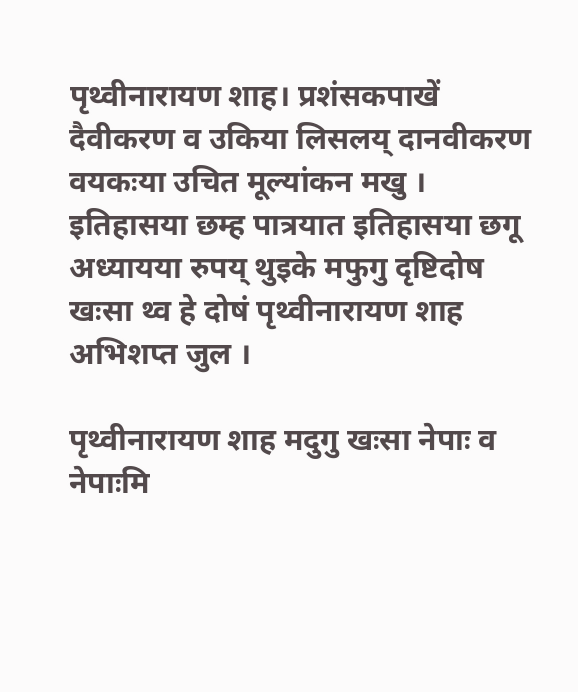पृथ्वीनारायण शाह। प्रशंसकपाखें दैवीकरण व उकिया लिसलय् दानवीकरण वयकःया उचित मूल्यांकन मखु । इतिहासया छम्ह पात्रयात इतिहासया छगू अध्यायया रुपय् थुइके मफुगु दृष्टिदोष खःसा थ्व हे दोषं पृथ्वीनारायण शाह अभिशप्त जुल ।

पृथ्वीनारायण शाह मदुगु खःसा नेपाः व नेपाःमि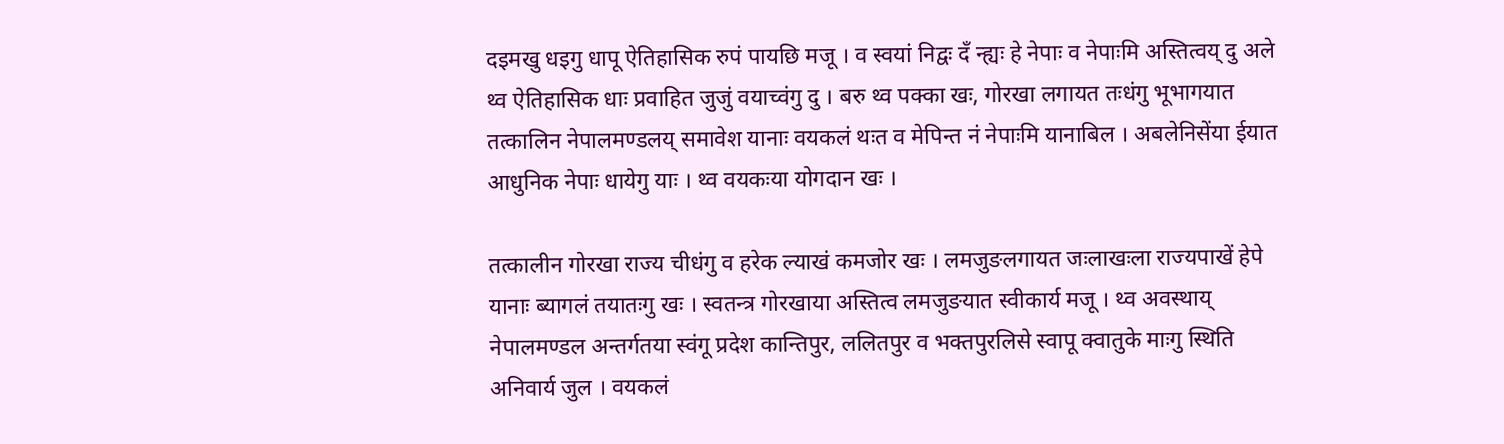दइमखु धइगु धापू ऐतिहासिक रुपं पायछि मजू । व स्वयां निद्वः दँ न्ह्यः हे नेपाः व नेपाःमि अस्तित्वय् दु अले थ्व ऐतिहासिक धाः प्रवाहित जुजुं वयाच्वंगु दु । बरु थ्व पक्का खः, गोरखा लगायत तःधंगु भूभागयात तत्कालिन नेपालमण्डलय् समावेश यानाः वयकलं थःत व मेपिन्त नं नेपाःमि यानाबिल । अबलेनिसेंया ईयात आधुनिक नेपाः धायेगु याः । थ्व वयकःया योगदान खः ।

तत्कालीन गोरखा राज्य चीधंगु व हरेक ल्याखं कमजोर खः । लमजुङलगायत जःलाखःला राज्यपाखें हेपे यानाः ब्यागलं तयातःगु खः । स्वतन्त्र गोरखाया अस्तित्व लमजुङयात स्वीकार्य मजू । थ्व अवस्थाय् नेपालमण्डल अन्तर्गतया स्वंगू प्रदेश कान्तिपुर, ललितपुर व भक्तपुरलिसे स्वापू क्वातुके माःगु स्थिति अनिवार्य जुल । वयकलं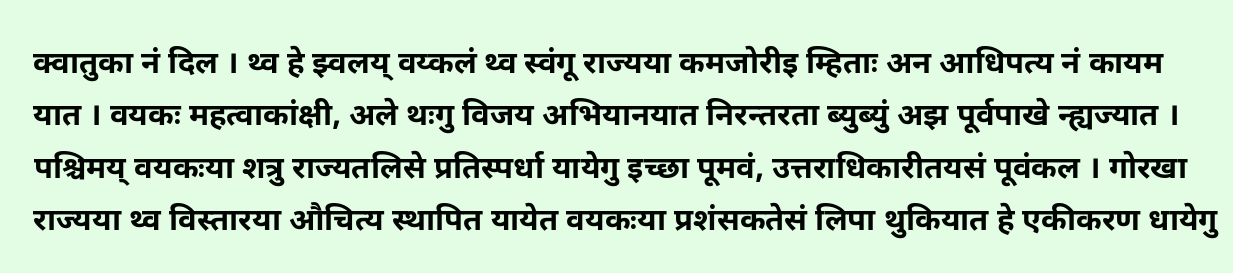क्वातुका नं दिल । थ्व हे झ्वलय् वय्कलं थ्व स्वंगू राज्यया कमजोरीइ म्हिताः अन आधिपत्य नं कायम यात । वयकः महत्वाकांक्षी, अले थःगु विजय अभियानयात निरन्तरता ब्युब्युं अझ पूर्वपाखे न्ह्यज्यात । पश्चिमय् वयकःया शत्रु राज्यतलिसे प्रतिस्पर्धा यायेगु इच्छा पूमवं, उत्तराधिकारीतयसं पूवंकल । गोरखा राज्यया थ्व विस्तारया औचित्य स्थापित यायेत वयकःया प्रशंसकतेसं लिपा थुकियात हे एकीकरण धायेगु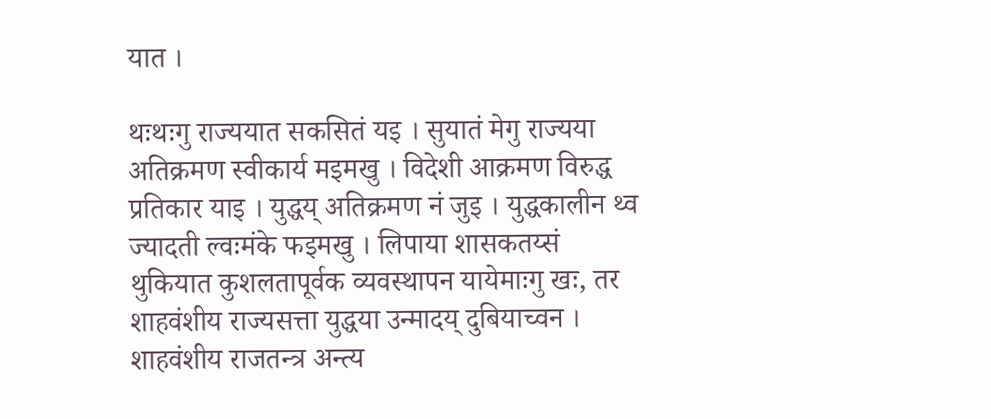यात ।

थःथःगु राज्ययात सकसितं यइ । सुयातं मेगु राज्यया अतिक्रमण स्वीकार्य मइमखु । विदेशी आक्रमण विरुद्ध प्रतिकार याइ । युद्धय् अतिक्रमण नं जुइ । युद्धकालीन थ्व ज्यादती ल्वःमंके फइमखु । लिपाया शासकतय्सं थुकियात कुशलतापूर्वक व्यवस्थापन यायेमाःगु खः, तर शाहवंशीय राज्यसत्ता युद्धया उन्मादय् दुबियाच्वन । शाहवंशीय राजतन्त्र अन्त्य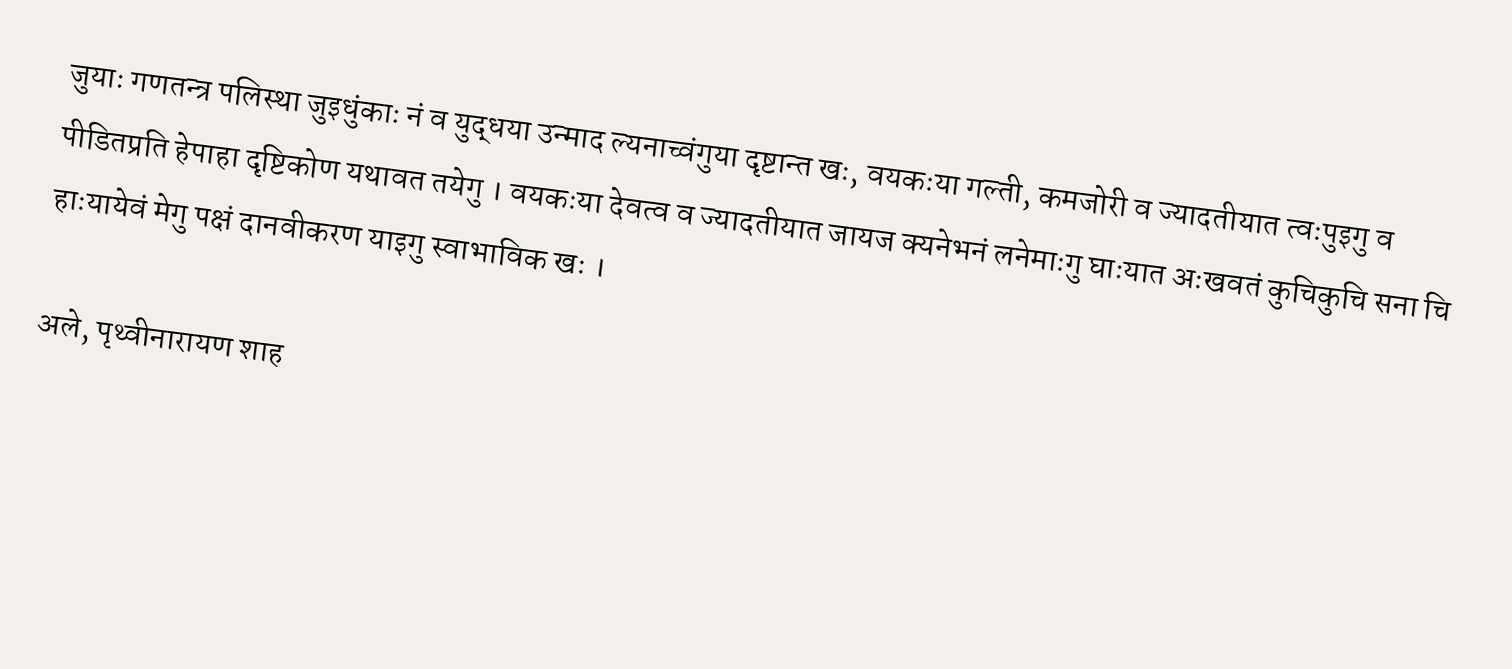जुयाः गणतन्त्र पलिस्था जुइधुंकाः नं व युद्धया उन्माद ल्यनाच्वंगुया दृष्टान्त खः, वयकःया गल्ती, कमजोरी व ज्यादतीयात त्वःपुइगु व पीडितप्रति हेपाहा दृष्टिकोण यथावत तयेगु । वयकःया देवत्व व ज्यादतीयात जायज क्यनेभनं लनेमाःगु घाःयात अःखवतं कुचिकुचि सना चि हाःयायेवं मेगु पक्षं दानवीकरण याइगु स्वाभाविक खः ।

अले, पृथ्वीनारायण शाह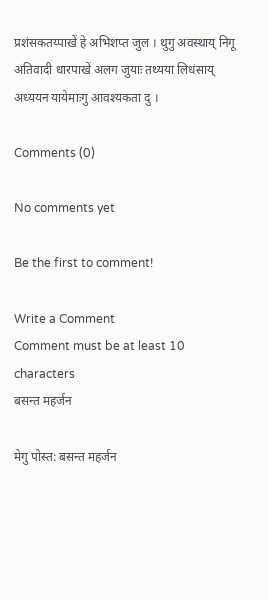प्रशंसकतय्पाखें हे अभिशप्त जुल । थुगु अवस्थाय् निगू अतिवादी धारपाखें अलग जुयाः तथ्यया लिधंसाय् अध्ययन यायेमाःगु आवश्यकता दु ।

Comments (0)

No comments yet

Be the first to comment!

Write a Comment
Comment must be at least 10 characters
बसन्त महर्जन

मेगु पोस्त: बसन्त महर्जन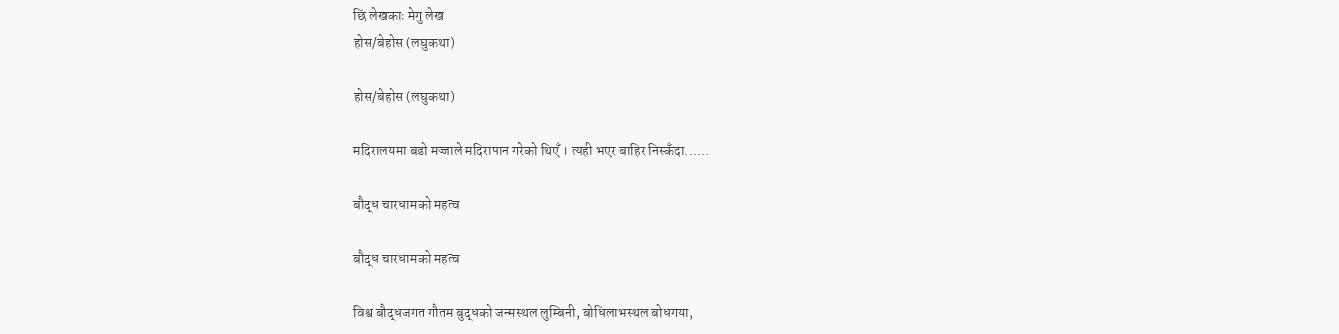छिं लेखकाः मेगु लेख
होस/बेहोस (लघुकथा)

होस/बेहोस (लघुकथा)

मदिरालयमा बडो मज्जाले मदिरापान गरेको थिएँ । त्यही भएर बाहिर निस्कँदा......

बौद्ध चारधामको महत्व

बौद्ध चारधामको महत्व

विश्व बौद्धजगत गौतम बुद्धको जन्मस्थल लुम्बिनी, बोधिलाभस्थल बोधगया,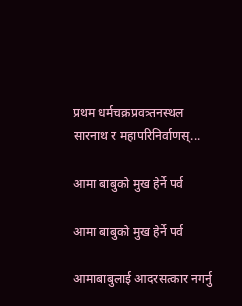प्रथम धर्मचक्रप्रवत्र्तनस्थल सारनाथ र महापरिनिर्वाणस्...

आमा बाबुको मुख हेर्ने पर्व

आमा बाबुको मुख हेर्ने पर्व

आमाबाबुलाई आदरसत्कार नगर्नु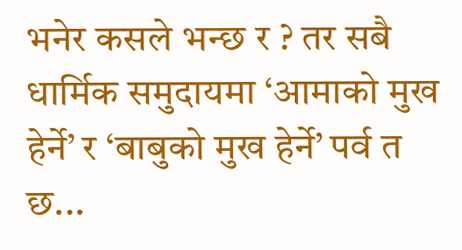भनेर कसले भन्छ र ? तर सबै धार्मिक समुदायमा ‘आमाको मुख हेर्ने’ र ‘बाबुको मुख हेर्ने’ पर्व त छ...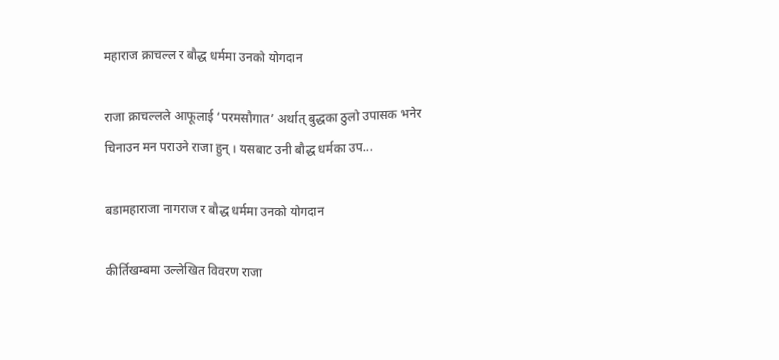महाराज क्राचल्ल र बौद्ध धर्ममा उनको योगदान

राजा क्राचल्लले आफूलाई ‘परमसौगात’ अर्थात् बुद्धका ठुलो उपासक भनेर चिनाउन मन पराउने राजा हुन् । यसबाट उनी बौद्ध धर्मका उप...

बडामहाराजा नागराज र बौद्ध धर्ममा उनको योगदान

कीर्तिखम्बमा उल्लेखित विवरण राजा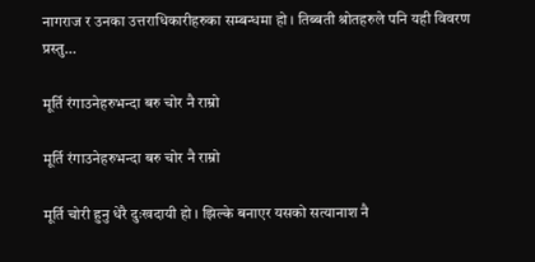नागराज र उनका उत्तराधिकारीहरुका सम्बन्धमा हो । तिब्बती श्रोतहरुले पनि यही विवरण प्रस्तु...

मूर्ति रंगाउनेहरुभन्दा बरु चोर नै राम्रो

मूर्ति रंगाउनेहरुभन्दा बरु चोर नै राम्रो

मूर्ति चोरी हुनु धेरै दुःखदायी हो । झिल्के बनाएर यसको सत्यानाश नै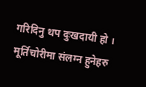गरिदिनु थप दुःखदायी हो । मूर्तिचोरीमा संलग्न हुनेहरु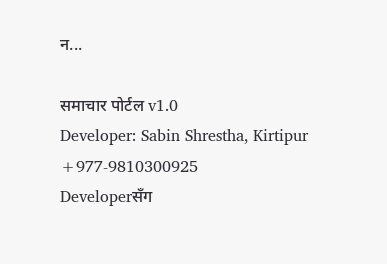न...

समाचार पोर्टल v1.0
Developer: Sabin Shrestha, Kirtipur
+977-9810300925
Developerसँग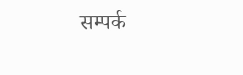सम्पर्क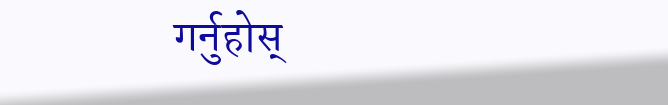गर्नुहोस्